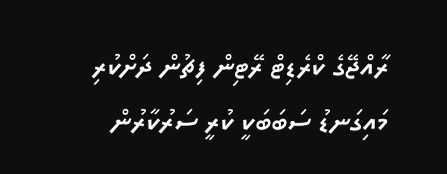ރާއްޖޭގެ ކްރެޑިޓް ރޭޓިން ފިޗުން ދަށްކުރި މައިގަނޑު ސަބަބަކީ ކުރީ ސަރުކާރުން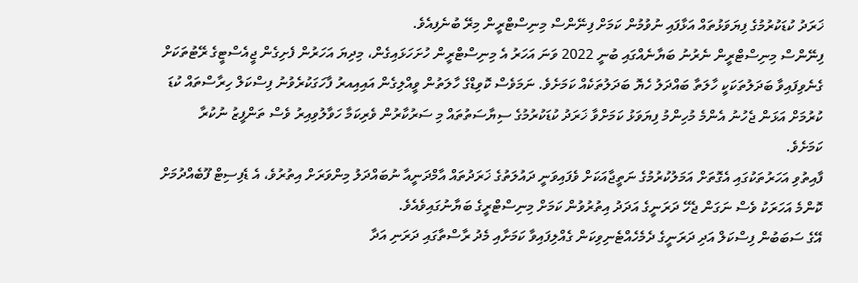ޚަރަދު ކުޑަކުރުމުގެ ފިޔަވަޅުތައް އަޅާފައި ނުވުމުން ކަމަށް ފިނޭންސް މިނިސްޓްރީން މިރޭ ބުނެފިއެވެ.
ފިނޭންސް މިނިސްޓްރީން ނެރުނު ބަޔާނެއްގައި ބުނީ 2022 ވަނަ އަހަރު އެ މިނިސްޓްރީން ހުށަހަޅައިގެން، މިދިޔަ އަހަރުން ފެށިގެން ޖީއެސްޓީގެ ރޭޓުތަކަށް ގެނެވިފައިވާ ބަދަލުތަކަކީ ހާލަތާ ބައްދަލު ހެޔޮ ބަދަލުތަކެއް ކަމަށެވެ. ނަމަވެސް ކޮވިޑްގެ ހާލަތުން ވީއްލިގެން އައިއިއރު ފާހަގަކުރެވުނު ފިސްކަލް ހިރާސްތައް ކުޑަ ކުރުމަށް އަޅަން ޖެހުނު އެންމެ މުހިންމު ފިޔަވަޅު ކަމަށްވާ ޚަރަދު ކުޑަކުރުމުގެ ސިޔާސަތުތައް މި ސަރުކާރުން ވެރިކަމާ ހަވާލުވިއިރު ވެސް ތަންފީޒު ނުކުރާ ކަމަށެވެ.
ފާއިތުވި އަހަރުތަކުގައި އެގޮތަށް އަމަލުކުރުމުގެ ނަތީޖާއަކަށް ވެފައިވަނީ ދައުލަތުގެ ޚަރަދުތައް އާމްދަނީއާ ނުބައްދަލު މިންވަރަށް އިތުރުވެ، އެ ޑެފިސިޓް ފޫބެއްދުމަށް ކޮންމެ އަހަރަކު ވެސް ނަގަން ޖެހޭ ދަރަނީގެ އަދަދު އިތުރުވުން ކަމަށް މިނިސްޓްރީގެ ބަޔާނުގައިވެއެވެ.
އޭގެ ސަބަބުން ފިސްކަލް އަދި ދަރަނީގެ ދެމެހެއްޓެނިވިކަން ގެއްލިފައިވާ ކަމަށާއި މެދު ރާސްތާގައި ދަރަނި އަދާ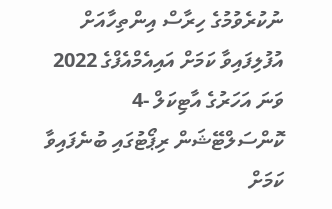ނުކުރެވުމުގެ ހިރާސް އިންތިހާއަށް އުފުލިފައިވާ ކަމަށް އައިއެމްއެފްގެ 2022 ވަނަ އަހަރުގެ އާޓިކަލް -4 ކޮންސަލްޓޭޝަން ރިޕޯޓުގައި ބުނެފައިވާ ކަމަށް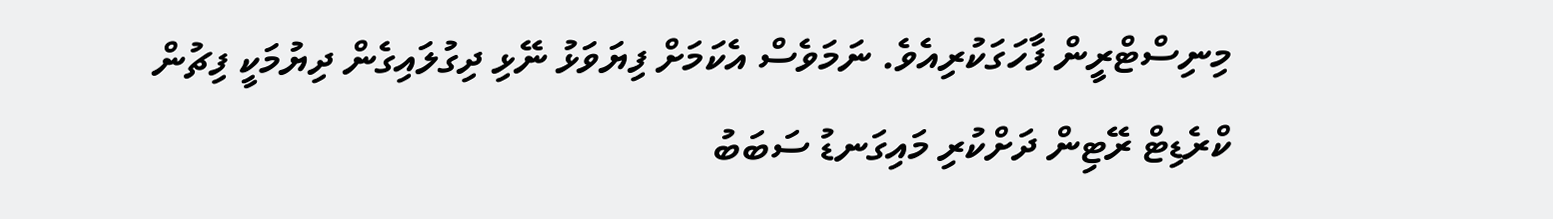މިނިސްޓްރީން ފާހަގަކުރިއެވެ. ނަމަވެސް އެކަމަށް ފިޔަވަޅު ނޭޅި ދިގުލައިގެން ދިޔުމަކީ ފިޗުން ކްރެޑިޓް ރޭޓިން ދަށްކުރި މައިގަނޑު ސަބަބު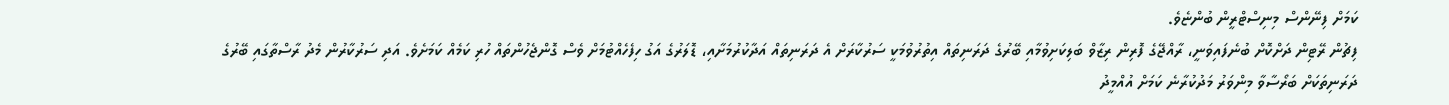ކަމަށް ފިނޭންސް މިނިސްޓްރީން ބުންޏެވެ.
ފިޗުން ރޭޓިން ދަށްކޮށް ބުނެފައިވަނީ، ރާއްޖޭގެ ފޮރިން ރިޒާވް ބަލިކަށިވުމާއި ބޭރުގެ ދަރަނިތައް އިތުރުވުމަކީ ސަރުކާރަށް އެ ދަރަނިތައް އަދާކުރުމަށާއި، ޑޮލަރުގެ އަގު ހިފެހެއްޓުމަށް ވެސް ގޮންޖެހުންތައް ހުރި ކަމެއް ކަމަށެވެ. އަދި ސަރުކާރުން މެދު ރާސްތާގައި ބޭރުގެ ދަރަނިތަކަށް ބަރޯސާވާ މިންވަރު މަދުކުރާނެ ކަމަށް އުއްމީދު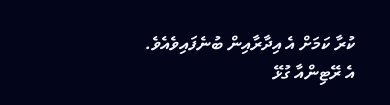ކުރާ ކަމަށް އެ އިދާރާއިން ބުނެފައިވެއެވެ.
އެ ރޭޓިންއާ ގުޅޭ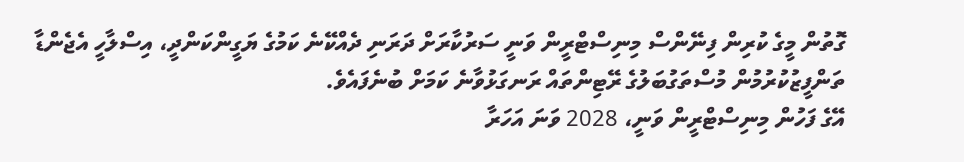ގޮތުން މީގެ ކުރިން ފިނޭންސް މިނިސްޓްރީން ވަނީ ސަރުކާރަށް ދަރަނި ދެއްކޭނެ ކަމުގެ ޔަގީންކަންދީ، އިސްލާހީ އެޖެންޑާ ތަންފީޒުކުރުމުން މުސްތަގުބަލުގެ ރޭޓިންތައް ރަނގަޅުވާނެ ކަމަށް ބުނެފައެވެ.
އޭގެ ފަހުން މިނިސްޓްރީން ވަނީ، 2028 ވަނަ އަހަރާ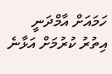ހަމައަށް އާމްދަނީ އިތުރު ކުރުމަށް އަޅާނެ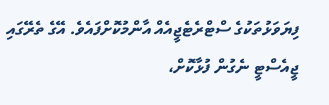ފިޔަވަޅުތަކުގެ ސްޓްރެޓެޖީއެއް އާންމުކޮށްފައެވެ. އޭގެ ތެރޭގައި ޖީއެސްޓީ ނެގުން ފުޅާކޮށް،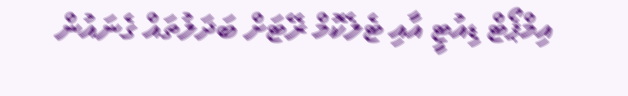އިމްޕޯޓް ޑިއުޓީ އާއި ޓެލެކޮމް ރޭޓަށް ބަދަލުތައް ގެނައުން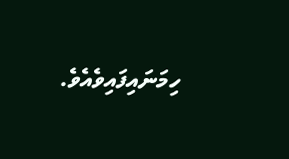ހިމަނައިފައިވެއެވެ.